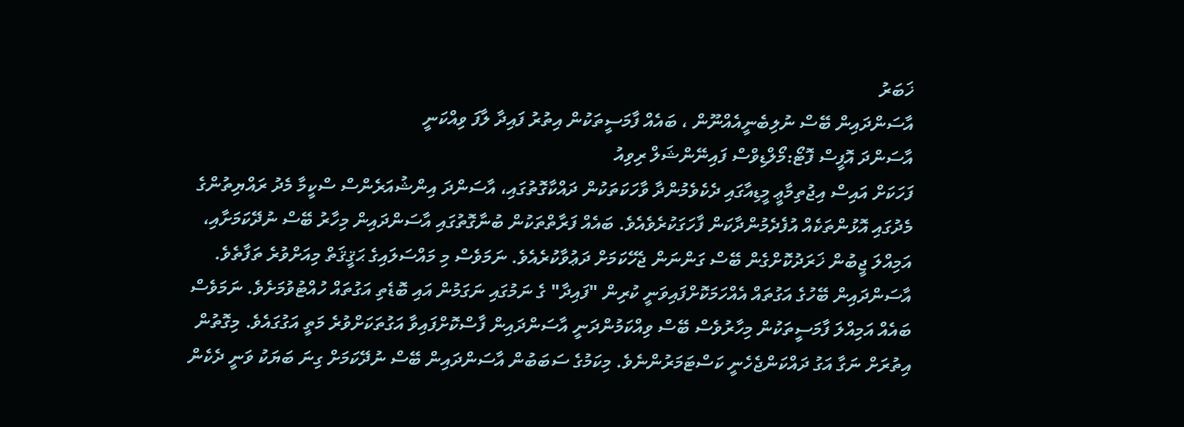ޚަބަރު
އާސަންދައިން ބޭސް ނުލިބެނީއެއްނޫން ، ބައެއް ފާމަސީތަކުން އިތުރު ފައިދާ ލާފަ ވިއްކަނީ
އާސަންދަ އޮފީސް ފޮޓޯ:މޯލްޑިވްސް ފައިނޭންޝަލް ރިވިއު
ފަހަކަށް އައިސް އިޖުތިމާޢީ މީޑިއާގައި ދެކެވެމުންދާ ވާހަކަތަކުން ދައްކާގޮތުގައި، އާސަންދަ އިންޝުއަރެންސް ސްކީމާ މެދު ރައްޔިތުންގެ މެދުގައި އޮޅުންތަކެއް އުފެދެމުންދާކަން ފާހަގަކުރެވެއެވެ. ބައެއް ފަރާތްތަކުން ބުނާގޮތުގައި އާސަންދައިން މިހާރު ބޭސް ނުދޭކަމަށާއި، އަމިއްލަ ޖީބުން ޚަރަދުކޮށްގެން ބޭސް ގަންނަން ޖެހޭކަމަށް ދަޢުވާކުރެއެވެ. ނަމަވެސް މި މައްސަލައިގެ ޙަޤީޤަތް މިއަށްވުރެ ތަފާތެވެ.
އާސަންދައިން ބޭހުގެ އަގުތައް އެއްހަމަކޮށްފައިވަނީ ކުރިން "ފައިދާ" ގެ ނަމުގައި ނަގަމުން އައި ބޮޑެތި އަގުތައް ހުއްޓުވުމަށެވެ. ނަމަވެސް ބައެއް އަމިއްލަ ފާމަސީތަކުން މިހާރުވެސް ބޭސް ވިއްކަމުންދަނީ އާސަންދައިން ފާސްކޮށްފައިވާ އަގުތަކަށްވުރެ މަތީ އަގުގައެވެ. މިގޮތުން އިތުރަށް ނަގާ އަގު ދައްކަންޖެހެނީ ކަސްޓަމަރުންނެވެ. މިކަމުގެ ސަބަބުން އާސަންދައިން ބޭސް ނުދޭކަމަށް ގިނަ ބަޔަކު ވަނީ ދެކެން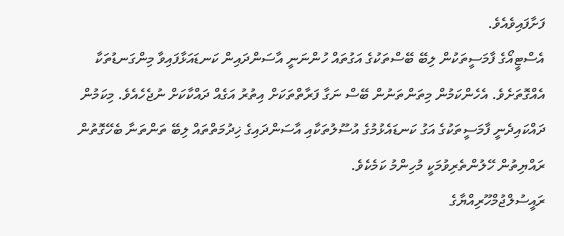ފަށާފައިވެއެވެ.
އެސްޓީއޯގެ ފާމަސީތަކުން ލިބޭ ބޭސްތަކުގެ އަގުތައް ހުންނަނީ އާސަންދައިން ކަނޑައަޅާފައިވާ މިންގަނޑުތަކާ އެއްގޮތަށެވެ. އެހެންކަމުން މިތަންތަނުން ބޭސް ނަގާ ފަރާތްތަކަށް އިތުރު އަގެއް ދައްކާކަށް ނުޖެހެއެވެ. މިކަމުން ދައްކައިދެނީ ފާމަސީތަކުގެ އަގު ކަނޑައެޅުމުގެ އުސޫލުތަކާއި އާސަންދައިގެ ޚިދުމަތްތައް ލިބޭ ތަންތަނާ ބެހޭގޮތުން ރައްޔިތުން ހޭލުންތެރިވުމަކީ މުހިންމު ކަމެކެވެ.
ރައީސުލްޖުމްހޫރިއްޔާގެ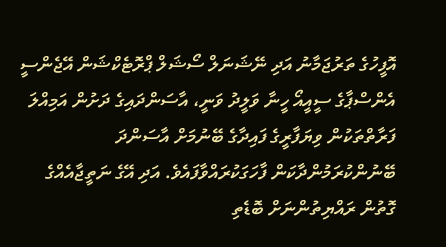އޮފީހުގެ ތަރުޖަމާނު އަދި ނޭޝަނަލް ސޯޝަލް ޕްރޮޓެކްޝަން އޭޖެންސީ އެންސްޕާގެ ސީއީއޯ ހީނާ ވަލީދު ވަނީ، އާސަންދައިގެ ދަށުން އަމިއްލަ ފަރާތްތަކުން ވިޔަފާރީގެ ފައިދާގެ ބޭނުމަށް އާސަންދަ ބޭނުންކުރަމުންދާކަން ފާހަގަކުރައްވާފައެވެ. އަދި އޭގެ ނަތީޖާއެއްގެ ގޮތުން ރައްޔިތުންނަށް ބޮޑެތި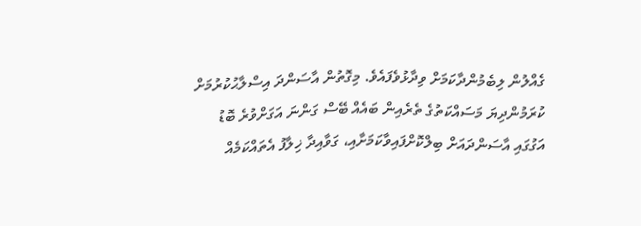ގެއްލުން ލިބެމުންދާކަމަށް ވިދާޅުވެފައެވެ. މިގޮތުން އާސަންދަ އިސްލާޙުކުރުމަށް ކުރަމުންދިޔަ މަސައްކަތުގެ ތެރެއިން ބައެއް ބޭސް ގަންނަ އަގަށްވުރެ ބޮޑު އަގުގައި އާސަންދައަށް ބިލްކޮށްފައިވާކަމަށާއި، ގަވާއިދާ ޚިލާފު އެތައްކަމެއް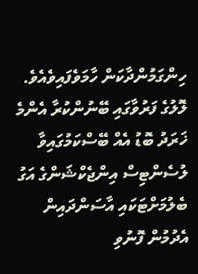ހިންގަމުންދާކަން ހާމަވެފައިވެއެވެ.
ލޮލުގެ ފަރުވާގައި ބޭނުންކުރާ އެންމެ ޚަރަދު ބޮޑު އެއް ބޭސްކަމުގައިވާ ލުސެންޓިސް އިންޖެކްޝަންގެ އަގު ބެލުމަށްޓަކައި އާސަންދައިން އެދުމުން ފޮނުވި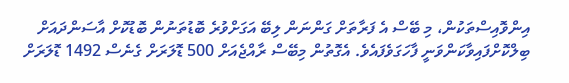އިންވޮއިސްތަކުން، މި ބޭސް އެ ފަރާތަށް ގަންނަން ލިބޭ އަގަށްވުރެ ބޮޑުތަނުން ބޮޑުކޮށް އާސަންދައަށް ބިލްކޮށްފައިވާކަންވަނީ ފާހަގަވެފައެވެ. އެގޮތުން މިބޭސް ރާއްޖެއަށް 500 ޑޮލަރަށް ގެނެސް 1492 ޑޮލަރަށް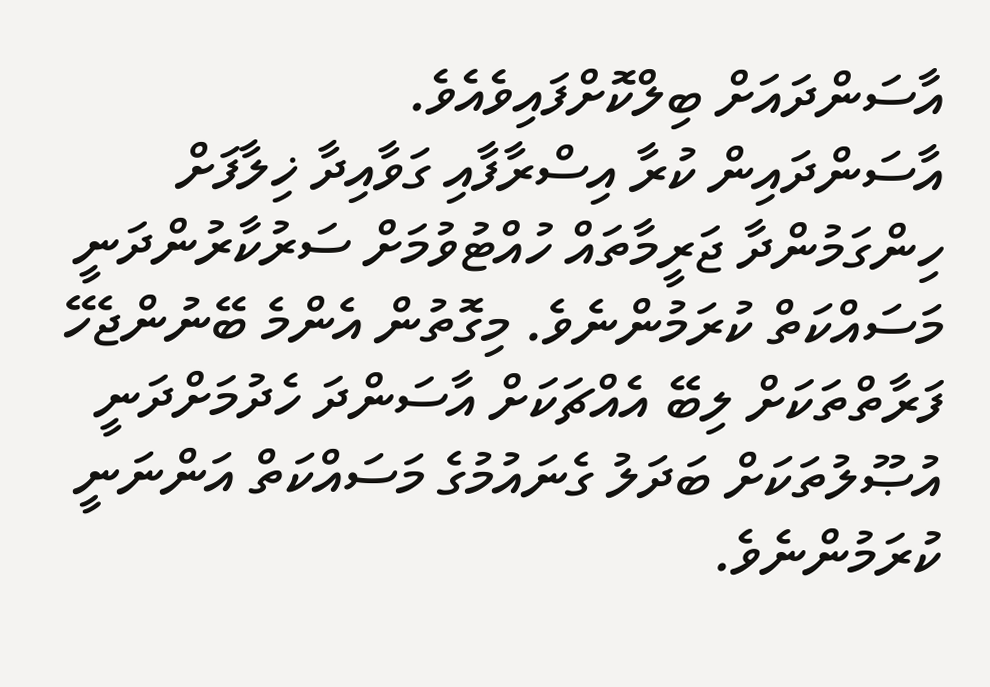އާސަންދައަށް ބިލްކޮށްފައިވެއެވެ.
އާސަންދައިން ކުރާ އިސްރާފާއި ގަވާއިދާ ޚިލާފަށް ހިންގަމުންދާ ޖަރީމާތައް ހުއްޓުވުމަށް ސަރުކާރުންދަނީ މަސައްކަތް ކުރަމުންނެވެ. މިގޮތުން އެންމެ ބޭނުންޖެހޭ ފަރާތްތަކަށް ލިބޭ އެއްޗަކަށް އާސަންދަ ހެދުމަށްދަނީ އުޞޫލުތަކަށް ބަދަލު ގެނައުމުގެ މަސައްކަތް އަންނަނީ ކުރަމުންނެވެ.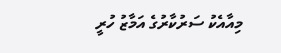މިއާއެކު ސަރުކާރުގެ އަމާޒު ހުރީ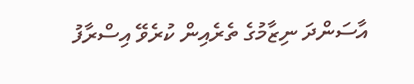އާސަންދަ ނިޒާމުގެ ތެރެއިން ކުރެވޭ އިސްރާފު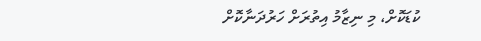ކުޑަކޮށް، މި ނިޒާމު އިތުރަށް ހަރުދަނާކޮށް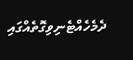ދެމެހެއްޓެނިވިގޮތެއްގައި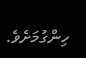ހިންގުމަށެވެ.